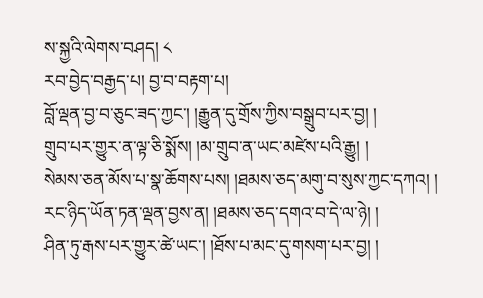ས་སྐྱའི་ལེགས་བཤད། ༨
རབ་བྱེད་བརྒྱད་པ། བྱ་བ་བརྟག་པ།
བློ་ལྡན་བྱ་བ་ཅུང་ཟད་ཀྱང་། །རྒྱུན་དུ་གྲོས་ཀྱིས་བསྒྲུབ་པར་བྱ། །
གྲུབ་པར་གྱུར་ན་ལྟ་ཅི་སྨོས། །མ་གྲུབ་ན་ཡང་མཛེས་པའི་རྒྱུ། །
སེམས་ཅན་མོས་པ་སྣ་ཆོགས་པས། །ཐམས་ཅད་མགུ་བ་སུས་ཀྱང་དཀའ། །
རང་ཉིད་ཡོན་ཏན་ལྡན་བྱས་ན། །ཐམས་ཅད་དགའ་བ་དེ་ལ་ཉེ། །
ཤིན་ཏུ་རྒས་པར་གྱུར་ཚེ་ཡང་། །ཐོས་པ་མང་དུ་གསག་པར་བྱ། །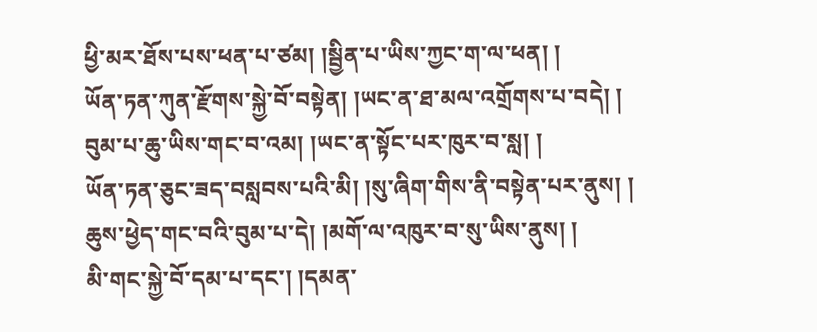ཕྱི་མར་ཐོས་པས་ཕན་པ་ཙམ། །སྦྱིན་པ་ཡིས་ཀྱང་ག་ལ་ཕན། །
ཡོན་ཏན་ཀུན་རྫོགས་སྐྱེ་བོ་བསྟེན། །ཡང་ན་ཐ་མལ་འགྲོགས་པ་བདེ། །
བུམ་པ་ཆུ་ཡིས་གང་བ་འམ། །ཡང་ན་སྟོང་པར་ཁུར་བ་སླ། །
ཡོན་ཏན་ཅུང་ཟད་བསླབས་པའི་མི། །སུ་ཞིག་གིས་ནི་བསྟེན་པར་ནུས། །
ཆུས་ཕྱེད་གང་བའི་བུམ་པ་དེ། །མགོ་ལ་འཁུར་བ་སུ་ཡིས་ནུས། །
མི་གང་སྐྱེ་བོ་དམ་པ་དང་། །དམན་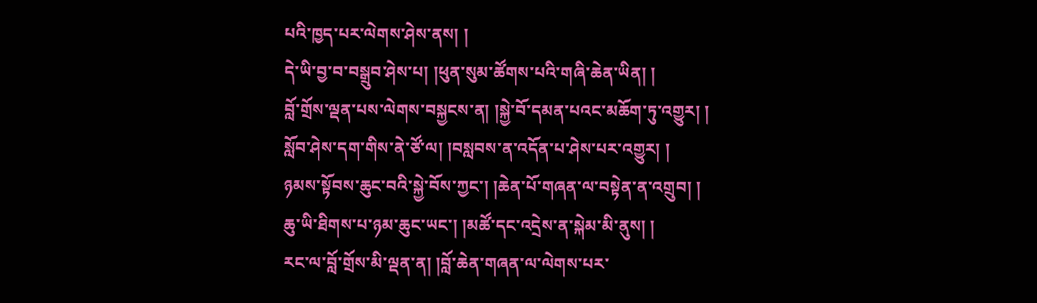པའི་ཁྱད་པར་ལེགས་ཤེས་ནས། །
དེ་ཡི་བྱ་བ་བསྒྲུབ་ཤེས་པ། །ཕུན་སུམ་ཚོགས་པའི་གཞི་ཆེན་ཡིན། །
བློ་གྲོས་ལྡན་པས་ལེགས་བསྐྱངས་ན། །སྐྱེ་བོ་དམན་པའང་མཆོག་ཏུ་འགྱུར། །
སློབ་ཤེས་དག་གིས་ནེ་ཙོ་ལ། །བསླབས་ན་འདོན་པ་ཤེས་པར་འགྱུར། །
ཉམས་སྟོབས་ཆུང་བའི་སྐྱེ་བོས་ཀྱང་། །ཆེན་པོ་གཞན་ལ་བསྟེན་ན་འགྲུབ། །
ཆུ་ཡི་ཐིགས་པ་ཉམ་ཆུང་ཡང་། །མཚོ་དང་འདྲེས་ན་སྐེམ་མི་ནུས། །
རང་ལ་བློ་གྲོས་མི་ལྡན་ན། །བློ་ཆེན་གཞན་ལ་ལེགས་པར་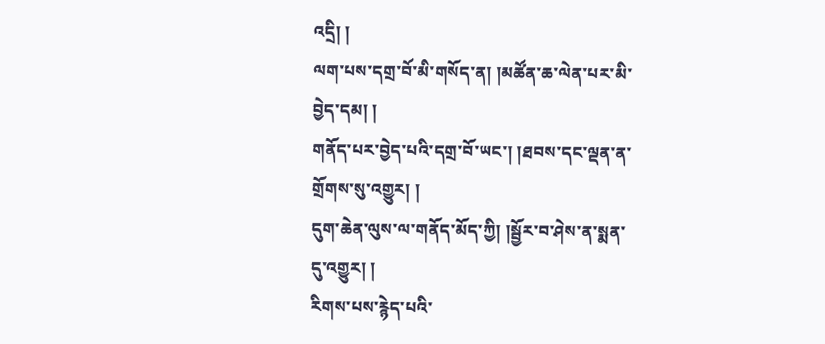འདྲི། །
ལག་པས་དགྲ་བོ་མི་གསོད་ན། །མཚོན་ཆ་ལེན་པར་མི་བྱེད་དམ། །
གནོད་པར་བྱེད་པའི་དགྲ་བོ་ཡང་། །ཐབས་དང་ལྡན་ན་གྲོགས་སུ་འགྱུར། །
དུག་ཆེན་ལུས་ལ་གནོད་མོད་ཀྱི། །སྦྱོར་བ་ཤེས་ན་སྨན་དུ་འགྱུར། །
རིགས་པས་རྙེད་པའི་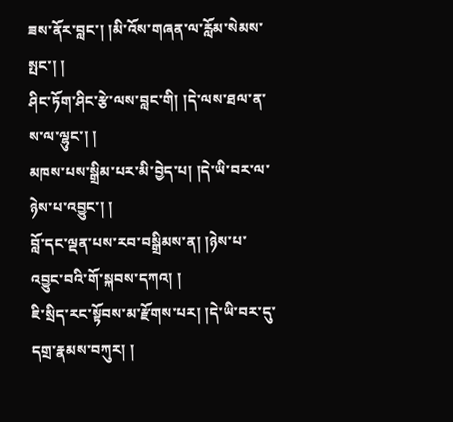ཟས་ནོར་བླང་། །མི་འོས་གཞན་ལ་རློམ་སེམས་སྤང་། །
ཤིང་ཏོག་ཤིང་རྩེ་ལས་བླང་གི། །དེ་ལས་ཐལ་ན་ས་ལ་ལྷུང་། །
མཁས་པས་སྒྲིམ་པར་མི་བྱེད་པ། །དེ་ཡི་བར་ལ་ཉེས་པ་འབྱུང་། །
བློ་དང་ལྡན་པས་རབ་བསྒྲིམས་ན། །ཉེས་པ་འབྱུང་བའི་གོ་སྐབས་དཀའ། །
ཇི་སྲིད་རང་སྟོབས་མ་རྫོགས་པར། །དེ་ཡི་བར་དུ་དགྲ་རྣམས་བཀུར། །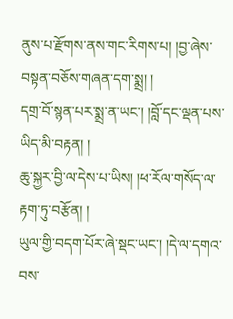ནུས་པ་རྫོགས་ནས་གང་རིགས་པ། །བྱ་ཞེས་བསྟན་བཅོས་གཞན་དག་སྨྲ། །
དགྲ་བོ་སྙན་པར་སྨྲ་ན་ཡང་། །བློ་དང་ལྡན་པས་ཡིད་མི་བརྟན། །
ཆུ་སྐྱར་བྱི་ལ་དེས་པ་ཡིས། །ཕ་རོལ་གསོད་ལ་རྟག་ཏུ་བརྩོན། །
ཡུལ་གྱི་བདག་པོར་ཞེ་སྡང་ཡང་། །དེ་ལ་དགའ་བས་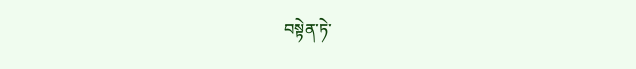བསྟེན་ཏེ་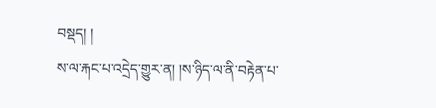བསྡད། །
ས་ལ་རྐང་པ་འདྲེད་གྱུར་ན། །ས་ཉིད་ལ་ནི་བརྟེན་པ་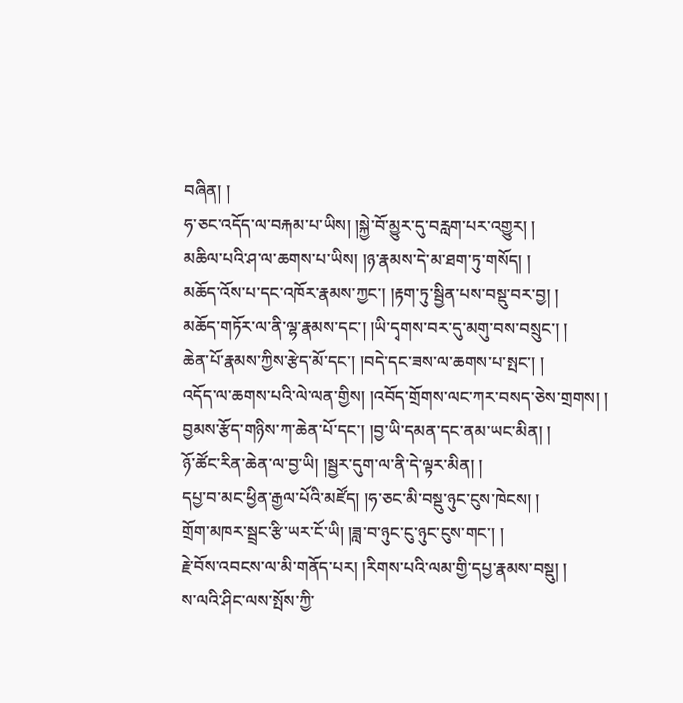བཞིན། །
ཧ་ཅང་འདོད་ལ་བརྐམ་པ་ཡིས། །སྐྱེ་བོ་མྱུར་དུ་བརླག་པར་འགྱུར། །
མཆིལ་པའི་ཤ་ལ་ཆགས་པ་ཡིས། །ཉ་རྣམས་དེ་མ་ཐག་ཏུ་གསོད། །
མཆོད་འོས་པ་དང་འཁོར་རྣམས་ཀྱང་། །རྟག་ཏུ་སྦྱིན་པས་བསྡུ་བར་བྱ། །
མཆོད་གཏོར་ལ་ནི་ལྷ་རྣམས་དང་། །ཡི་དྭགས་བར་དུ་མགུ་བས་བསྲུང་། །
ཆེན་པོ་རྣམས་ཀྱིས་རྩེད་མོ་དང་། །བདེ་དང་ཟས་ལ་ཆགས་པ་སྤང་། །
འདོད་ལ་ཆགས་པའི་ལེ་ལན་གྱིས། །འབོད་གྲོགས་ལང་ཀར་བསད་ཅེས་གྲགས། །
བྱམས་རྩོད་གཉིས་ཀ་ཆེན་པོ་དང་། །བྱ་ཡི་དམན་དང་ནམ་ཡང་མིན། །
ཉོ་ཚོང་རིན་ཆེན་ལ་བྱ་ཡི། །སྦྱར་དུག་ལ་ནི་དེ་ལྟར་མིན། །
དཔྱ་བ་མང་ཕྱིན་རྒྱལ་པོའི་མཛོད། །ཧ་ཅང་མི་བསྡུ་ཉུང་ངུས་ཁེངས། །
གྲོག་མཁར་སྦྲང་རྩི་ཡར་ངོ་ཡི། །ཟླ་བ་ཉུང་ངུ་ཉུང་ངུས་གང་། །
རྗེ་བོས་འབངས་ལ་མི་གནོད་པར། །རིགས་པའི་ལམ་གྱི་དཔྱ་རྣམས་བསྡུ། །
ས་ལའི་ཤིང་ལས་སྤོས་ཀྱི་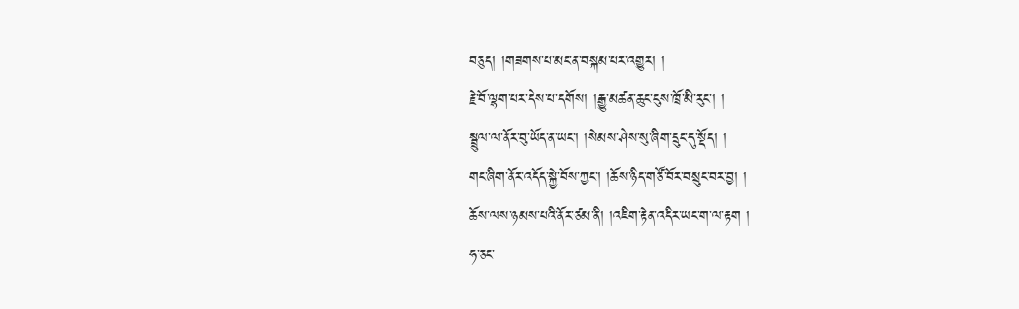བཅུད། །གཟགས་པ་མང་ན་བསྐམ་པར་འགྱུར། །
རྗེ་བོ་ལྷག་པར་དེས་པ་དགོས། །རྒྱུ་མཚན་ཆུང་ངུས་ཁྲོ་མི་རུང་། །
སྦྲུལ་ལ་ནོར་བུ་ཡོད་ན་ཡང་། །སེམས་ཤེས་སུ་ཞིག་དྲུང་དུ་སྡོད། །
གང་ཞིག་ནོར་འདོད་སྐྱེ་བོས་ཀྱང་། །ཆོས་ཉིད་གཙོ་བོར་བསྲུང་བར་བྱ། །
ཆོས་ལས་ཉམས་པའི་ནོར་ཙམ་ནི། །འཇིག་རྟེན་འདིར་ཡང་ག་ལ་རྟག །
ཧ་ཅང་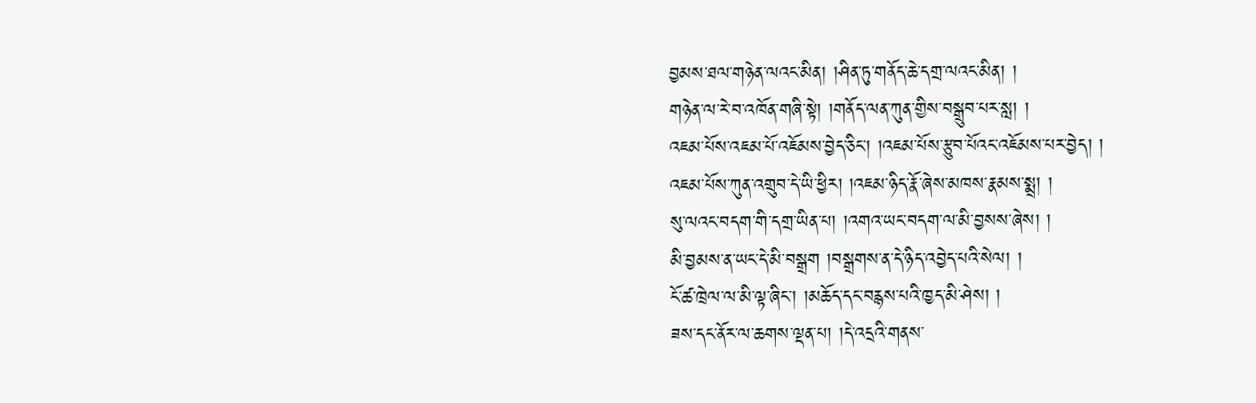བྱམས་ཐལ་གཉེན་ལའང་མིན། །ཤིན་ཏུ་གནོད་ཆེ་དགྲ་ལའང་མིན། །
གཉེན་ལ་རེ་བ་འཁོན་གཞི་སྟེ། །གནོད་ལན་ཀུན་གྱིས་བསྒྲུབ་པར་སླ། །
འཇམ་པོས་འཇམ་པོ་འཇོམས་བྱེད་ཅིང་། །འཇམ་པོས་རྩུབ་པོའང་འཇོམས་པར་བྱེད། །
འཇམ་པོས་ཀུན་འགྲུབ་དེ་ཡི་ཕྱིར། །འཇམ་ཉིད་རྣོ་ཞེས་མཁས་རྣམས་སྨྲ། །
སུ་ལའང་བདག་གི་དགྲ་ཡིན་པ། །འགའ་ཡང་བདག་ལ་མི་བྱསས་ཞེས། །
མི་བྱམས་ན་ཡང་དེ་མི་བསྒྲག །བསྒྲགས་ན་དེ་ཉིད་འབྱེད་པའི་སེལ། །
ངོ་ཚ་ཁྲེལ་ལ་མི་ལྟ་ཞིང་། །མཆོད་དང་བརྙས་པའི་ཁྱད་མི་ཤེས། །
ཟས་དང་ནོར་ལ་ཆགས་ལྡན་པ། །དེ་འདྲའི་གནས་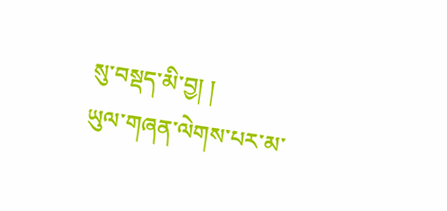སུ་བསྡད་མི་བྱ། །
ཡུལ་གཞན་ལེགས་པར་མ་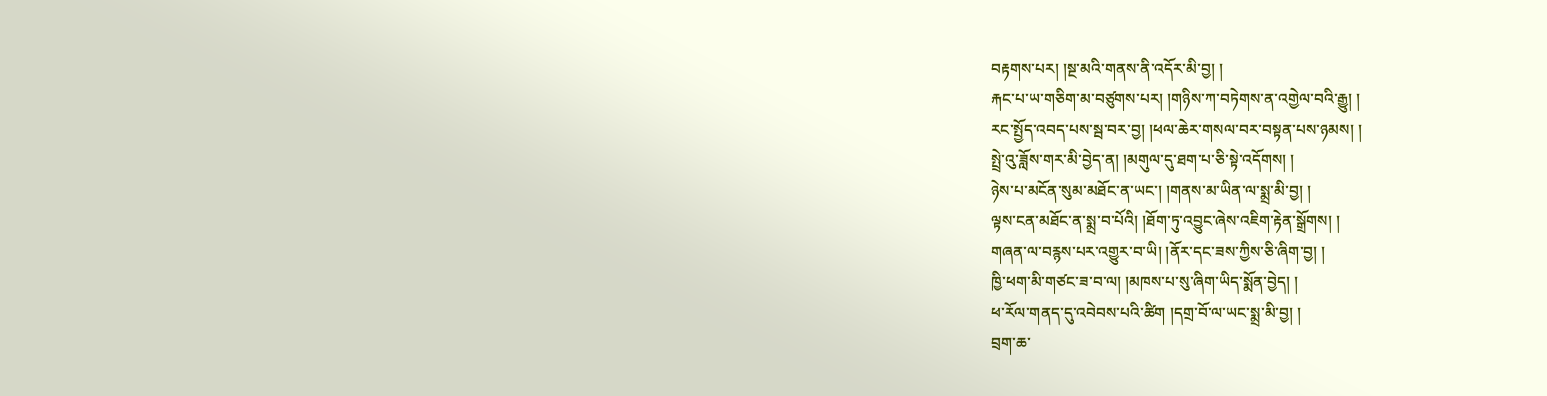བརྟགས་པར། །སྔ་མའི་གནས་ནི་འདོར་མི་བྱ། །
རྐང་པ་ཡ་གཅིག་མ་བཙུགས་པར། །གཉིས་ཀ་བཏེགས་ན་འགྱེལ་བའི་རྒྱུ། །
རང་སྤྱོད་འབད་པས་སྦ་བར་བྱ། །ཕལ་ཆེར་གསལ་བར་བསྟན་པས་ཉམས། །
སྤྲེ་འུ་ཟློས་གར་མི་བྱེད་ན། །མགུལ་དུ་ཐག་པ་ཅི་སྟེ་འདོགས། །
ཉེས་པ་མངོན་སུམ་མཐོང་ན་ཡང་། །གནས་མ་ཡིན་ལ་སྨྲ་མི་བྱ། །
ལྟས་ངན་མཐོང་ན་སྨྲ་བ་པོའི། །ཐོག་ཏུ་འབྱུང་ཞེས་འཇིག་རྟེན་སྒྲོགས། །
གཞན་ལ་བརྙས་པར་འགྱུར་བ་ཡི། །ནོར་དང་ཟས་ཀྱིས་ཅི་ཞིག་བྱ། །
ཁྱི་ཕག་མི་གཙང་ཟ་བ་ལ། །མཁས་པ་སུ་ཞིག་ཡིད་སྨོན་བྱེད། །
ཕ་རོལ་གནད་དུ་འབེབས་པའི་ཚིག །དགྲ་བོ་ལ་ཡང་སྨྲ་མི་བྱ། །
བྲག་ཆ་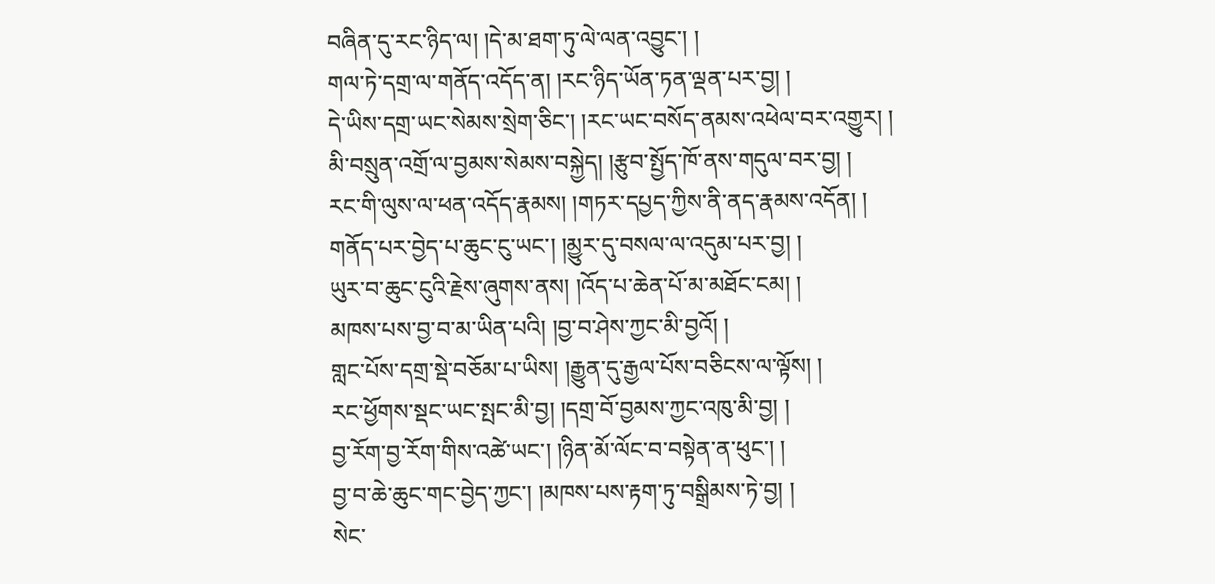བཞིན་དུ་རང་ཉིད་ལ། །དེ་མ་ཐག་ཏུ་ལེ་ལན་འབྱུང་། །
གལ་ཏེ་དགྲ་ལ་གནོད་འདོད་ན། །རང་ཉིད་ཡོན་ཏན་ལྡན་པར་བྱ། །
དེ་ཡིས་དགྲ་ཡང་སེམས་སྲེག་ཅིང་། །རང་ཡང་བསོད་ནམས་འཕེལ་བར་འགྱུར། །
མི་བསྲུན་འགྲོ་ལ་བྱམས་སེམས་བསྐྱེད། །རྩུབ་སྤྱོད་ཁོ་ནས་གདུལ་བར་བྱ། །
རང་གི་ལུས་ལ་ཕན་འདོད་རྣམས། །གཏར་དཔྱད་ཀྱིས་ནི་ནད་རྣམས་འདོན། །
གནོད་པར་བྱེད་པ་ཆུང་ངུ་ཡང་། །མྱུར་དུ་བསལ་ལ་འདུམ་པར་བྱ། །
ཡུར་བ་ཆུང་ངུའི་རྗེས་ཞུགས་ནས། །འོད་པ་ཆེན་པོ་མ་མཐོང་ངམ། །
མཁས་པས་བྱ་བ་མ་ཡིན་པའི། །བྱ་བ་ཤེས་ཀྱང་མི་བྱའོ། །
གླང་པོས་དགྲ་སྡེ་བཅོམ་པ་ཡིས། །རྒྱུན་དུ་རྒྱལ་པོས་བཅིངས་ལ་ལྟོས། །
རང་ཕྱོགས་སྡང་ཡང་སྤང་མི་བྱ། །དགྲ་བོ་བྱམས་ཀྱང་འཁུ་མི་བྱ། །
བྱ་རོག་བྱ་རོག་གིས་འཚེ་ཡང་། །ཉིན་མོ་ལོང་བ་བསྟེན་ན་ཕུང་། །
བྱ་བ་ཆེ་ཆུང་གང་བྱེད་ཀྱང་། །མཁས་པས་རྟག་ཏུ་བསྒྲིམས་ཏེ་བྱ། །
སེང་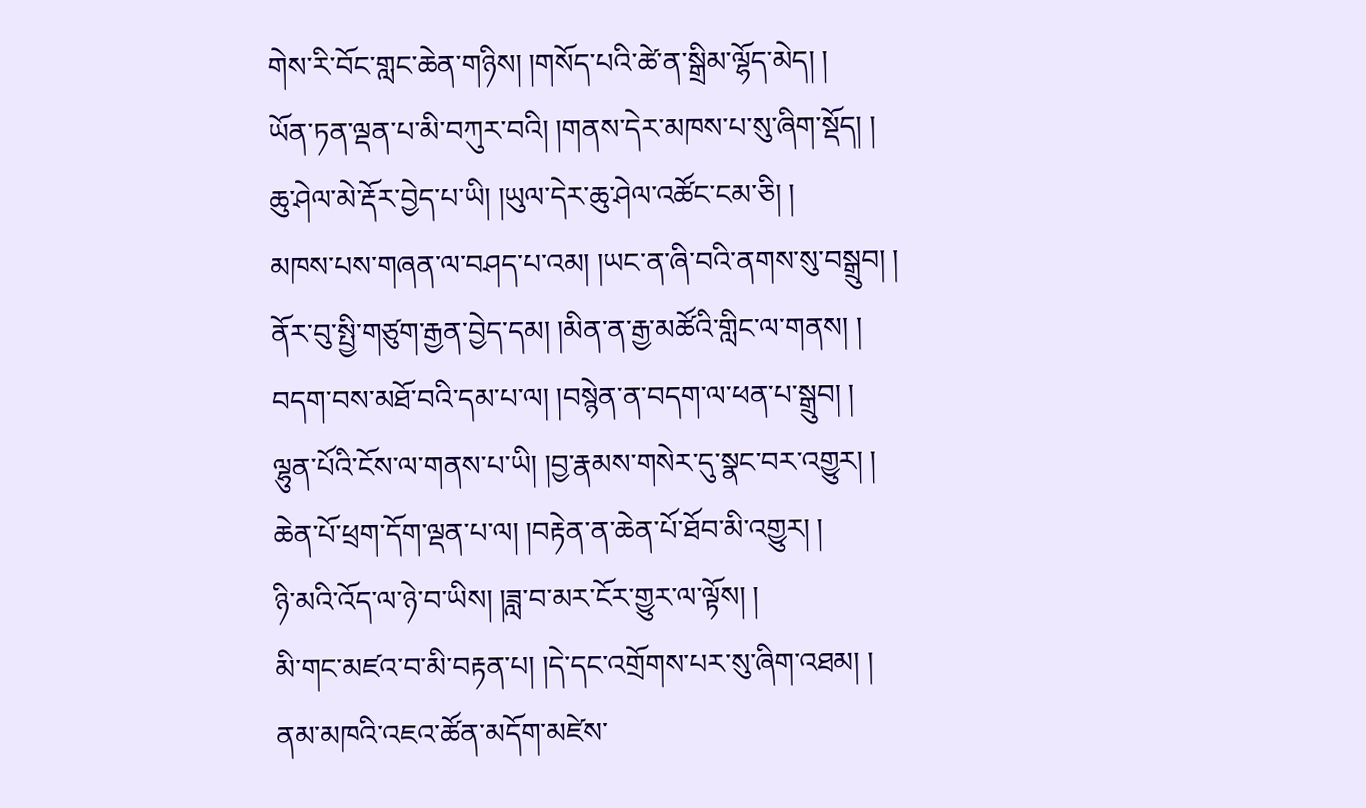གེས་རི་བོང་གླང་ཆེན་གཉིས། །གསོད་པའི་ཚེ་ན་སྒྲིམ་ལྷོད་མེད། །
ཡོན་ཏན་ལྡན་པ་མི་བཀུར་བའི། །གནས་དེར་མཁས་པ་སུ་ཞིག་སྡོད། །
ཆུ་ཤེལ་མེ་རྡོར་བྱེད་པ་ཡི། །ཡུལ་དེར་ཆུ་ཤེལ་འཚོང་ངམ་ཅི། །
མཁས་པས་གཞན་ལ་བཤད་པ་འམ། །ཡང་ན་ཞི་བའི་ནགས་སུ་བསྒྲུབ། །
ནོར་བུ་སྤྱི་གཙུག་རྒྱན་བྱེད་དམ། །མིན་ན་རྒྱ་མཚོའི་གླིང་ལ་གནས། །
བདག་བས་མཐོ་བའི་དམ་པ་ལ། །བསྙེན་ན་བདག་ལ་ཕན་པ་སྒྲུབ། །
ལྷུན་པོའི་ངོས་ལ་གནས་པ་ཡི། །བྱ་རྣམས་གསེར་དུ་སྣང་བར་འགྱུར། །
ཆེན་པོ་ཕྲག་དོག་ལྡན་པ་ལ། །བརྟེན་ན་ཆེན་པོ་ཐོབ་མི་འགྱུར། །
ཉི་མའི་འོད་ལ་ཉེ་བ་ཡིས། །ཟླ་བ་མར་ངོར་གྱུར་ལ་ལྟོས། །
མི་གང་མཛའ་བ་མི་བརྟན་པ། །དེ་དང་འགྲོགས་པར་སུ་ཞིག་འཐམ། །
ནམ་མཁའི་འཇའ་ཚོན་མདོག་མཛེས་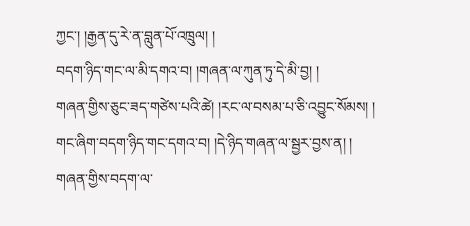ཀྱང་། །རྒྱན་དུ་རེ་ན་བླུན་པོ་འཁྲུལ། །
བདག་ཉིད་གང་ལ་མི་དགའ་བ། །གཞན་ལ་ཀུན་ཏུ་དེ་མི་བྱ། །
གཞན་གྱིས་ཅུང་ཟད་གཙེས་པའི་ཚེ། །རང་ལ་བསམ་པ་ཅི་འབྱུང་སོམས། །
གང་ཞིག་བདག་ཉིད་གང་དགའ་བ། །དེ་ཉིད་གཞན་ལ་སྦྱར་བྱས་ན། །
གཞན་གྱིས་བདག་ལ་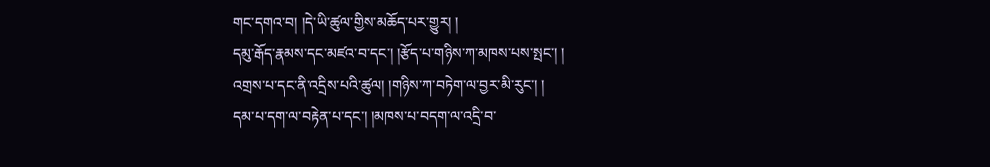གང་དགའ་བ། །དེ་ཡི་ཚུལ་གྱིས་མཆོད་པར་གྱུར། །
དམུ་རྒོད་རྣམས་དང་མཛའ་བ་དང་། །རྩོད་པ་གཉིས་ཀ་མཁས་པས་སྤང་། །
འགྲས་པ་དང་ནི་འདྲིས་པའི་ཚུལ། །གཉིས་ཀ་བཏེག་ལ་བྱར་མི་རུང་། །
དམ་པ་དག་ལ་བརྟེན་པ་དང་། །མཁས་པ་བདག་ལ་འདྲི་བ་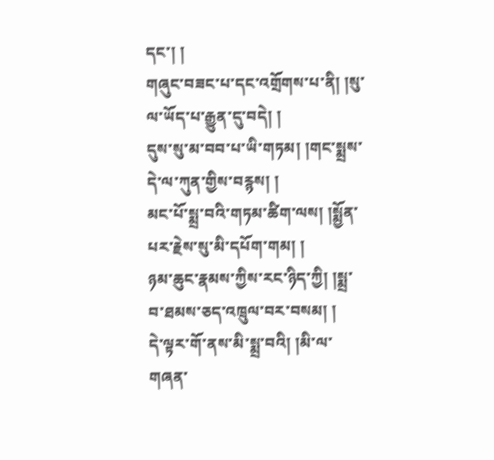དང་། །
གཞུང་བཟང་པ་དང་འགྲོགས་པ་ནི། །སུ་ལ་ཡོད་པ་རྒྱུན་དུ་བདེ། །
དུས་སུ་མ་བབ་པ་ཡི་གཏམ། །གང་སྨྲས་དེ་ལ་ཀུན་གྱིས་བརྙས། །
མང་པོ་སྨྲ་བའི་གཏམ་ཚིག་ལས། །སྨྱོན་པར་རྗེས་སུ་མི་དཔོག་གམ། །
ཉམ་ཆུང་རྣམས་ཀྱིས་རང་ཉིད་ཀྱི། །སྨྲ་བ་ཐམས་ཅད་འཁྲུལ་བར་བསམ། །
དེ་ལྟར་གོ་ནས་མི་སྨྲ་བའི། །མི་ལ་གཞན་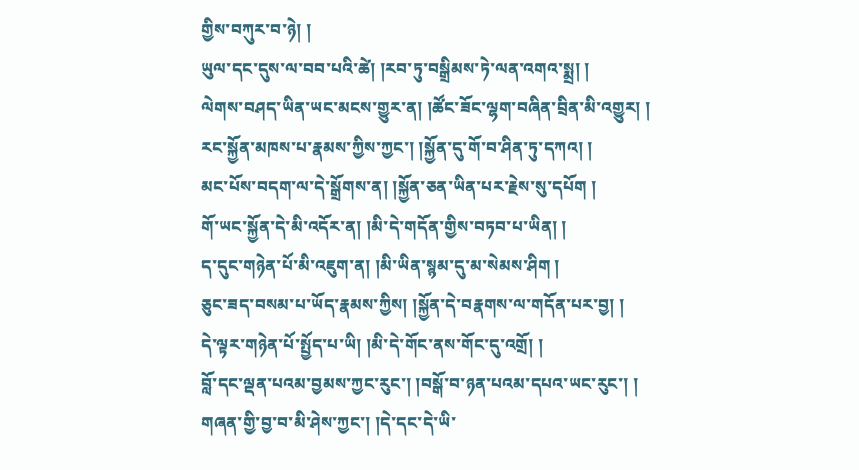གྱིས་བཀུར་བ་ཉེ། །
ཡུལ་དང་དུས་ལ་བབ་པའི་ཚེ། །རབ་ཏུ་བསྒྲིམས་ཏེ་ལན་འགའ་སྨྲ། །
ལེགས་བཤད་ཡིན་ཡང་མངས་གྱུར་ན། །ཚོང་ཟོང་ལྷག་བཞིན་བྲིན་མི་འགྱུར། །
རང་སྐྱོན་མཁས་པ་རྣམས་ཀྱིས་ཀྱང་། །སྐྱོན་དུ་གོ་བ་ཤིན་ཏུ་དཀའ། །
མང་པོས་བདག་ལ་དེ་སྒྲོགས་ན། །སྐྱོན་ཅན་ཡིན་པར་རྗེས་སུ་དཔོག །
གོ་ཡང་སྐྱོན་དེ་མི་འདོར་ན། །མི་དེ་གདོན་གྱིས་བཏབ་པ་ཡིན། །
ད་དུང་གཉེན་པོ་མི་འཇུག་ན། །མི་ཡིན་སྙམ་དུ་མ་སེམས་ཤིག །
ཅུང་ཟད་བསམ་པ་ཡོད་རྣམས་ཀྱིས། །སྐྱོན་དེ་བརྣགས་ལ་གདོན་པར་བྱ། །
དེ་ལྟར་གཉེན་པོ་སྤྱོད་པ་ཡི། །མི་དེ་གོང་ནས་གོང་དུ་འགྲོ། །
བློ་དང་ལྡན་པའམ་བྱམས་ཀྱང་རུང་། །བསྒོ་བ་ཉན་པའམ་དཔའ་ཡང་རུང་། །
གཞན་གྱི་བྱ་བ་མི་ཤེས་ཀྱང་། །དེ་དང་དེ་ཡི་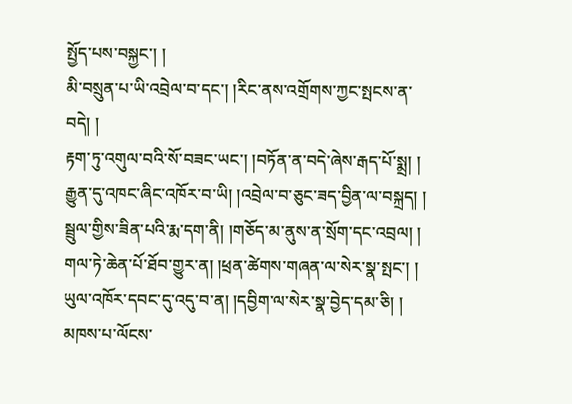སྤྱོད་པས་བསྐྱང་། །
མི་བསྲུན་པ་ཡི་འབྲེལ་བ་དང་། །རིང་ནས་འགྲོགས་ཀྱང་སྤངས་ན་བདེ། །
རྟག་ཏུ་འགུལ་བའི་སོ་བཟང་ཡང་། །བཏོན་ན་བདེ་ཞེས་རྒད་པོ་སྨྲ། །
རྒྱུན་དུ་འཁང་ཞིང་འཁོར་བ་ཡི། །འབྲེལ་བ་ཅུང་ཟད་བྱིན་ལ་བསྐྲད། །
སྦྲུལ་གྱིས་ཟིན་པའི་རྨ་དག་ནི། །གཅོད་མ་ནུས་ན་སྲོག་དང་འབྲལ། །
གལ་ཏེ་ཆེན་པོ་ཐོབ་གྱུར་ན། །ཕྲན་ཚེགས་གཞན་ལ་སེར་སྣ་སྤང་། །
ཡུལ་འཁོར་དབང་དུ་འདུ་བ་ན། །དབྱིག་ལ་སེར་སྣ་བྱེད་དམ་ཅི། །
མཁས་པ་ལོངས་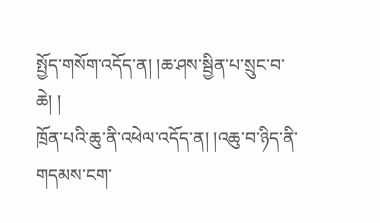སྤྱོད་གསོག་འདོད་ན། །ཆ་ཤས་སྦྱིན་པ་སྲུང་བ་ཆེ། །
ཁྲོན་པའི་ཆུ་ནི་འཕེལ་འདོད་ན། །འཆུ་བ་ཉིད་ནི་གདམས་ངག་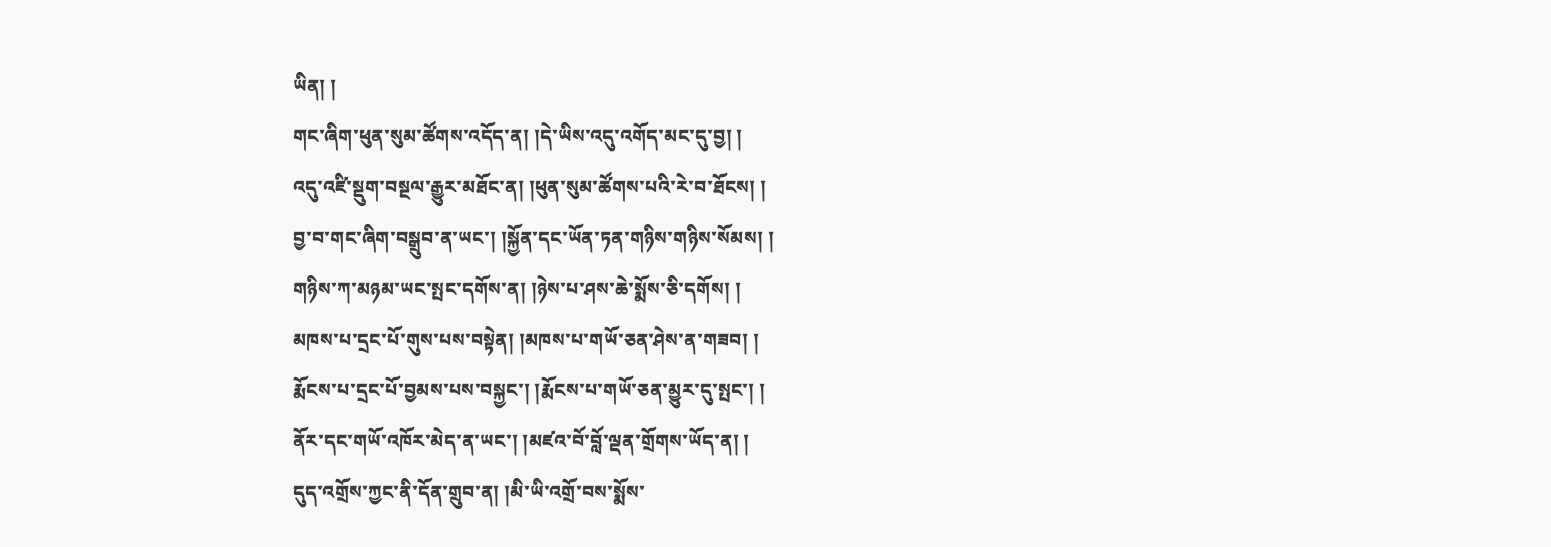ཡིན། །
གང་ཞིག་ཕུན་སུམ་ཚོགས་འདོད་ན། །དེ་ཡིས་འདུ་འགོད་མང་དུ་བྱ། །
འདུ་འཛི་སྡུག་བསྔལ་རྒྱུར་མཐོང་ན། །ཕུན་སུམ་ཚོགས་པའི་རེ་བ་ཐོངས། །
བྱ་བ་གང་ཞིག་བསྒྲུབ་ན་ཡང་། །སྐྱོན་དང་ཡོན་ཏན་གཉིས་གཉིས་སོམས། །
གཉིས་ཀ་མཉམ་ཡང་སྤང་དགོས་ན། །ཉེས་པ་ཤས་ཆེ་སྨོས་ཅི་དགོས། །
མཁས་པ་དྲང་པོ་གུས་པས་བསྟེན། །མཁས་པ་གཡོ་ཅན་ཤེས་ན་གཟབ། །
རྨོངས་པ་དྲང་པོ་བྱམས་པས་བསྐྱང་། །རྨོངས་པ་གཡོ་ཅན་མྱུར་དུ་སྤང་། །
ནོར་དང་གཡོ་འཁོར་མེད་ན་ཡང་། །མཛའ་བོ་བློ་ལྡན་གྲོགས་ཡོད་ན། །
དུད་འགྲོས་ཀྱང་ནི་དོན་གྲུབ་ན། །མི་ཡི་འགྲོ་བས་སྨོས་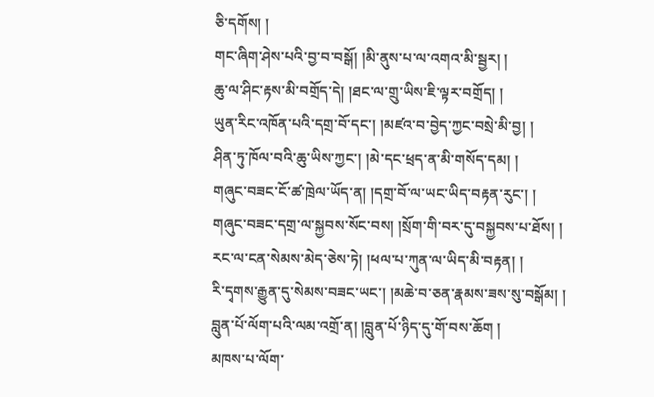ཅི་དགོས། །
གང་ཞིག་ཤེས་པའི་བྱ་བ་བསྒོ། །མི་ནུས་པ་ལ་འགའ་མི་སྦྱར། །
ཆུ་ལ་ཤིང་རྟས་མི་བགྲོད་དེ། །ཐང་ལ་གྲུ་ཡིས་ཇི་ལྟར་བགྲོད། །
ཡུན་རིང་འཁོན་པའི་དགྲ་བོ་དང་། །མཛའ་བ་བྱེད་ཀྱང་བསྲེ་མི་བྱ། །
ཤིན་ཏུ་ཁོལ་བའི་ཆུ་ཡིས་ཀྱང་། །མེ་དང་ཕྲད་ན་མི་གསོད་དམ། །
གཞུང་བཟང་ངོ་ཚ་ཁྲེལ་ཡོད་ན། །དགྲ་བོ་ལ་ཡང་ཡིད་བརྟན་རུང་། །
གཞུང་བཟང་དགྲ་ལ་སྐྱབས་སོང་བས། །སྲོག་གི་བར་དུ་བསྐྱབས་པ་ཐོས། །
རང་ལ་ངན་སེམས་མེད་ཅེས་ཏེ། །ཕལ་པ་ཀུན་ལ་ཡིད་མི་བརྟན། །
རི་དྭགས་རྒྱུན་དུ་སེམས་བཟང་ཡང་། །མཆེ་བ་ཅན་རྣམས་ཟས་སུ་བསྒོམ། །
བླུན་པོ་ལོག་པའི་ལམ་འགྲོ་ན། །བླུན་པོ་ཉིད་དུ་གོ་བས་ཆོག །
མཁས་པ་ལོག་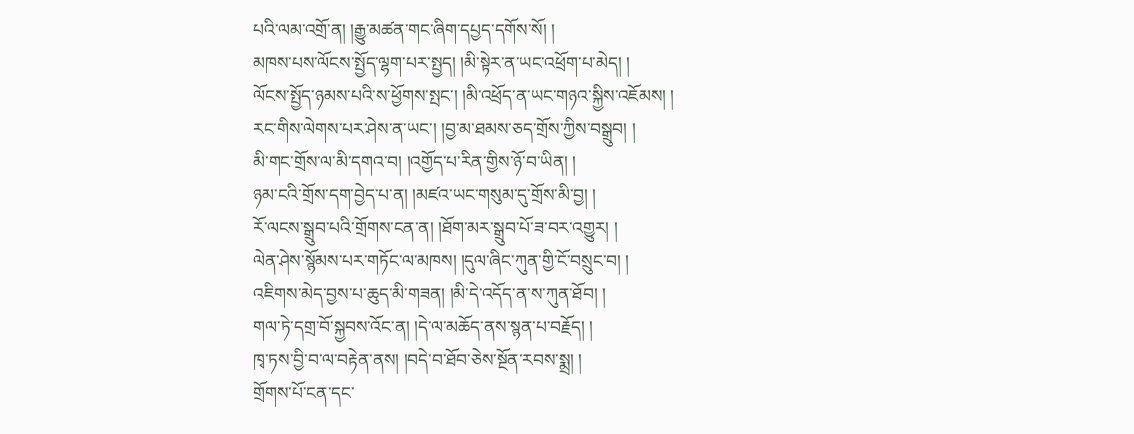པའི་ལམ་འགྲོ་ན། །རྒྱུ་མཚན་གང་ཞིག་དཔྱད་དགོས་སོ། །
མཁས་པས་ལོངས་སྤྱོད་ལྷག་པར་སྤྱད། །མི་སྟེར་ན་ཡང་འཕྲོག་པ་མེད། །
ལོངས་སྤྱོད་ཉམས་པའི་ས་ཕྱོགས་སྤང་། །མི་འཕྲོད་ན་ཡང་གཉའ་སྐྱིས་འཇོམས། །
རང་གིས་ལེགས་པར་ཤེས་ན་ཡང་། །བྱ་མ་ཐམས་ཅད་གྲོས་ཀྱིས་བསྒྲུབ། །
མི་གང་གྲོས་ལ་མི་དགའ་བ། །འགྱོད་པ་རིན་གྱིས་ཉོ་བ་ཡིན། །
ཉམ་ངའི་གྲོས་དག་བྱེད་པ་ན། །མཛའ་ཡང་གསུམ་དུ་གྲོས་མི་བྱ། །
རོ་ལངས་སྒྲུབ་པའི་གྲོགས་ངན་ན། །ཐོག་མར་སྒྲུབ་པོ་ཟ་བར་འགྱུར། །
ལེན་ཤེས་སྙོམས་པར་གཏོང་ལ་མཁས། །དུལ་ཞིང་ཀུན་གྱི་ངོ་བསྲུང་བ། །
འཇིགས་མེད་བྱས་པ་ཆུད་མི་གཟན། །མི་དེ་འདོད་ན་ས་ཀུན་ཐོབ། །
གལ་ཏེ་དགྲ་བོ་སྐྱབས་འོང་ན། །དེ་ལ་མཆོད་ནས་སྙན་པ་བརྗོད། །
ཁྭ་ཏས་བྱི་བ་ལ་བརྟེན་ནས། །བདེ་བ་ཐོབ་ཅེས་སྔོན་རབས་སྨྲ། །
གྲོགས་པོ་ངན་དང་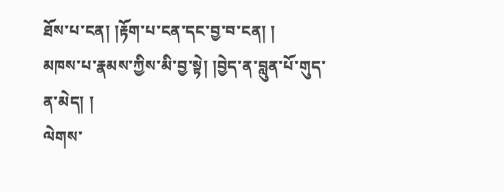ཐོས་པ་ངན། །རྟོག་པ་ངན་དང་བྱ་བ་ངན། །
མཁས་པ་རྣམས་ཀྱིས་མི་བྱ་སྟེ། །བྱེད་ན་བླུན་པོ་གུད་ན་མེད། །
ལེགས་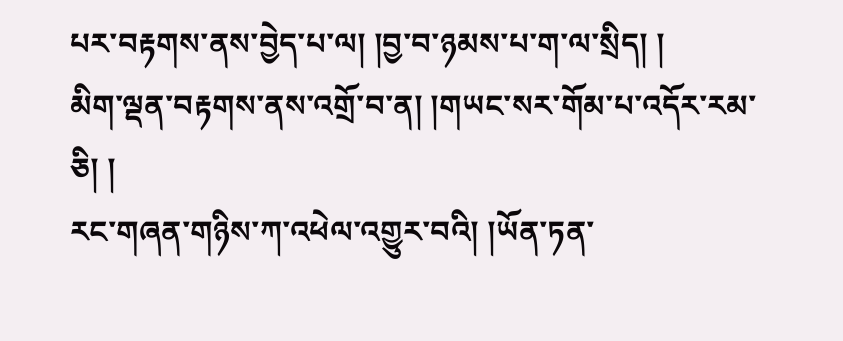པར་བརྟགས་ནས་བྱེད་པ་ལ། །བྱ་བ་ཉམས་པ་ག་ལ་སྲིད། །
མིག་ལྡན་བརྟགས་ནས་འགྲོ་བ་ན། །གཡང་སར་གོམ་པ་འདོར་རམ་ཅི། །
རང་གཞན་གཉིས་ཀ་འཕེལ་འགྱུར་བའི། །ཡོན་ཏན་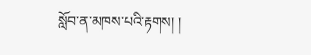སློབ་ན་མཁས་པའི་རྟགས། །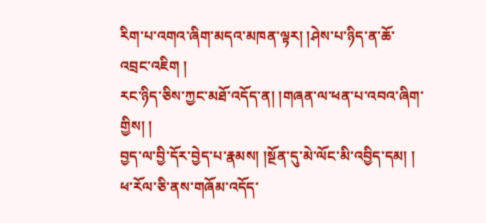རིག་པ་འགའ་ཞིག་མདའ་མཁན་ལྟར། །ཤེས་པ་ཉིད་ན་ཆོ་འབྲང་འཇིག །
རང་ཉིད་ཅིས་ཀྱང་མཐོ་འདོད་ན། །གཞན་ལ་ཕན་པ་འབའ་ཞིག་གྱིས། །
བྱད་ལ་བྱི་དོར་བྱེད་པ་རྣམས། །སྔོན་དུ་མེ་ལོང་མི་འབྱིད་དམ། །
ཕ་རོལ་ཅི་ནས་གཞོམ་འདོད་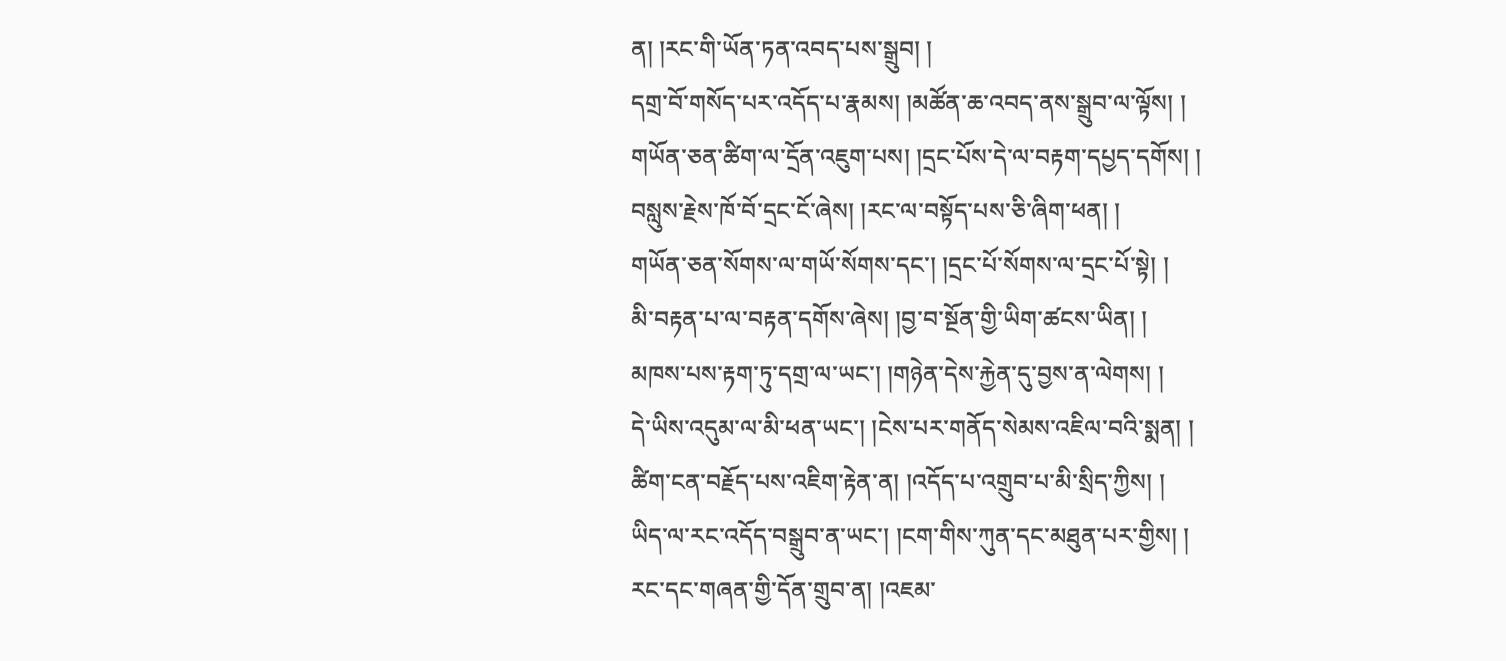ན། །རང་གི་ཡོན་ཏན་འབད་པས་སྒྲུབ། །
དགྲ་བོ་གསོད་པར་འདོད་པ་རྣམས། །མཚོན་ཆ་འབད་ནས་སྒྲུབ་ལ་ལྟོས། །
གཡོན་ཅན་ཚིག་ལ་དྲོན་འཇུག་པས། །དྲང་པོས་དེ་ལ་བརྟག་དཔྱད་དགོས། །
བསླུས་རྗེས་ཁོ་བོ་དྲང་ངོ་ཞེས། །རང་ལ་བསྟོད་པས་ཅི་ཞིག་ཕན། །
གཡོན་ཅན་སོགས་ལ་གཡོ་སོགས་དང་། །དྲང་པོ་སོགས་ལ་དྲང་པོ་སྟེ། །
མི་བརྟན་པ་ལ་བརྟན་དགོས་ཞེས། །བྱ་བ་སྔོན་གྱི་ཡིག་ཚངས་ཡིན། །
མཁས་པས་རྟག་ཏུ་དགྲ་ལ་ཡང་། །གཉེན་དེས་རྐྱེན་དུ་བྱས་ན་ལེགས། །
དེ་ཡིས་འདུམ་ལ་མི་ཕན་ཡང་། །ངེས་པར་གནོད་སེམས་འཇིལ་བའི་སྨན། །
ཚིག་ངན་བརྗོད་པས་འཇིག་རྟེན་ན། །འདོད་པ་འགྲུབ་པ་མི་སྲིད་ཀྱིས། །
ཡིད་ལ་རང་འདོད་བསྒྲུབ་ན་ཡང་། །ངག་གིས་ཀུན་དང་མཐུན་པར་གྱིས། །
རང་དང་གཞན་གྱི་དོན་གྲུབ་ན། །འཇམ་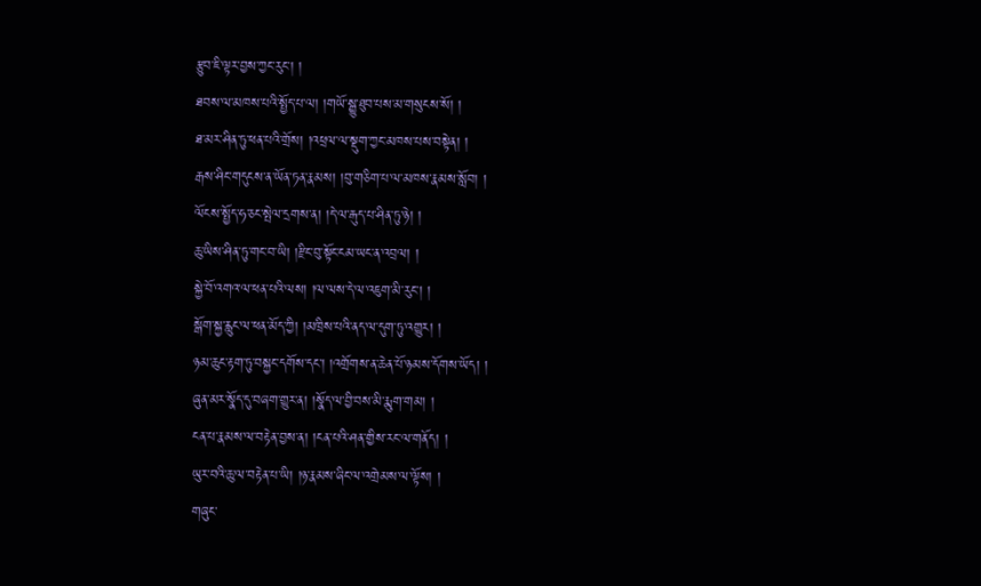རྩུབ་ཇི་ལྟར་བྱས་ཀྱང་རུང་། །
ཐབས་ལ་མཁས་པའི་སྤྱོད་པ་ལ། །གཡོ་སྒྱུ་ཐུབ་པས་མ་གསུངས་སོ། །
ཐ་མར་ཤིན་ཏུ་ཕན་པའི་གྲོས། །འཕྲལ་ལ་སྡུག་ཀྱང་མཁས་པས་བསྟེན། །
རྒས་ཤིང་གདུངས་ན་ཡོན་ཏན་རྣམས། །བུ་གཅིག་པ་ལ་མཁས་རྣམས་སློབ། །
ལོངས་སྤྱོད་ཧ་ཅང་སྤེལ་དྲགས་ན། །དེ་ལ་རྒུད་པ་ཤིན་ཏུ་ཉེ། །
ཆུ་ཡིས་ཤིན་ཏུ་གང་བ་ཡི། །རྫིང་བུ་སྟོང་ངམ་ཡང་ན་འབྲལ། །
སྐྱེ་བོ་འགའ་ལ་ཕན་པའི་ལས། །ལ་ལས་དེ་ལ་འཇུག་མི་རུང་། །
སྒོག་སྐྱ་རླུང་ལ་ཕན་མོད་ཀྱི། །མཁྲིས་པའི་ནད་ལ་དུག་ཏུ་འགྱུར། །
ཉམ་ཆུང་རྟག་ཏུ་བསྐྱང་དགོས་དང་། །འགྲོགས་ན་ཆེན་པོ་ཉམས་དོགས་ཡོད། །
ཞུན་མར་སྣོད་དུ་བཞག་གྱུར་ན། །སྣོད་ལ་བྱི་བས་མི་རྨུག་གམ། །
ངན་པ་རྣམས་ལ་བརྟེན་བྱས་ན། །ངན་པའི་ཤན་གྱིས་རང་ལ་གནོད། །
ཡུར་བའི་ཆུ་ལ་བརྟེན་པ་ཡི། །ཉ་རྣམས་ཞིང་ལ་འགྲེམས་ལ་ལྟོས། །
གཞུང་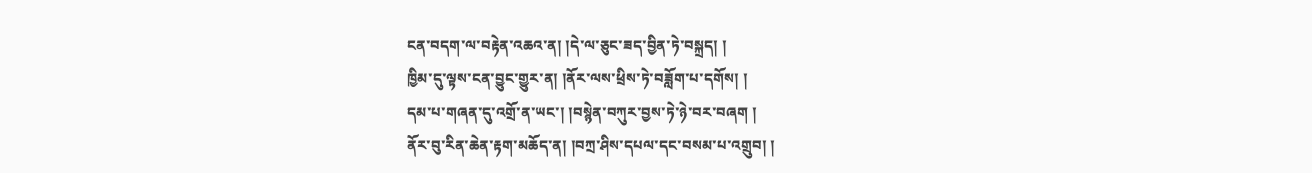ངན་བདག་ལ་བརྟེན་འཆའ་ན། །དེ་ལ་ཅུང་ཟད་བྱིན་ཏེ་བསྐྲད། །
ཁྱིམ་དུ་ལྟས་ངན་བྱུང་གྱུར་ན། །ནོར་ལས་ཕྲིས་ཏེ་བཟློག་པ་དགོས། །
དམ་པ་གཞན་དུ་འགྲོ་ན་ཡང་། །བསྙེན་བཀུར་བྱས་ཏེ་ཉེ་བར་བཞག །
ནོར་བུ་རིན་ཆེན་རྟག་མཆོད་ན། །བཀྲ་ཤིས་དཔལ་དང་བསམ་པ་འགྲུབ། །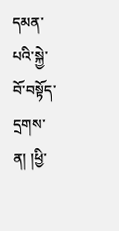དམན་པའི་སྐྱེ་བོ་བསྟོད་དྲགས་ན། །ཕྱི་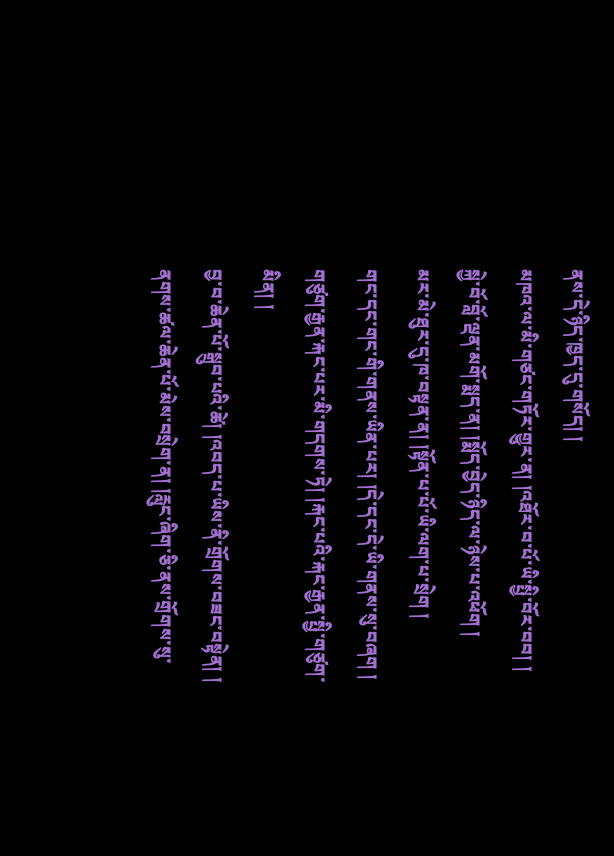ནས་དེ་ཉིད་ཁྱད་དུ་གསོད། །
མཁའ་ལ་མི་གཙང་གཏོར་གྱུར་ན། །འཐོར་བ་པོ་ཡི་སྤྱི་བོར་བབ། །
སྐྱེ་བོ་བློ་ལྡན་མགོ་སྨད་ན། །སྨོད་བྱེད་ཉིད་ལ་ཉེས་པ་འཕོག །
མར་མེ་ཐུར་དུ་ཁ་བསྟན་ན། །སྟོན་པ་པོ་ཡི་ལག་པ་སྲེག །
གང་དང་གང་གི་གནས་ཡིན་པར། །དེ་དང་དེ་ཡི་གནས་སུ་བཞག །
གཙུག་རྒྱན་རྐང་པར་མི་གདགས་ཏེ། །རྐང་པའི་རྐང་རྒྱན་སྤྱི་གཙུག་མིན། །
བྱ་བ་ཆེན་པོ་སྒྲུབ་པའི་ཚེ། །འབད་པ་ཡིས་ནི་གྲོགས་བཟང་བསྟེན། །
ནགས་ཚལ་ཆེན་པོ་མེས་བསྲེག་ན། །རླུང་ཞིག་ཅི་ནས་གྲོགས་སུ་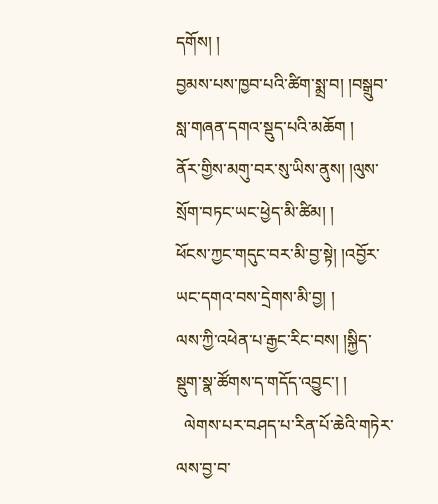དགོས། །
བྱམས་པས་ཁྱབ་པའི་ཚིག་སྨྲ་བ། །བསྒྲུབ་སླ་གཞན་དགའ་སྡུད་པའི་མཆོག །
ནོར་གྱིས་མགུ་བར་སུ་ཡིས་ནུས། །ལུས་སྲོག་བཏང་ཡང་ཕྱེད་མི་ཚིམ། །
ཕོངས་ཀྱང་གདུང་བར་མི་བྱ་སྟེ། །འབྱོར་ཡང་དགའ་བས་དྲེགས་མི་བྱ། །
ལས་ཀྱི་འཕེན་པ་རྒྱང་རིང་བས། །སྐྱིད་སྡུག་སྣ་ཚོགས་ད་གདོད་འབྱུང་། །
  ལེགས་པར་བཤད་པ་རིན་པོ་ཆེའི་གཏེར་ལས་བྱ་བ་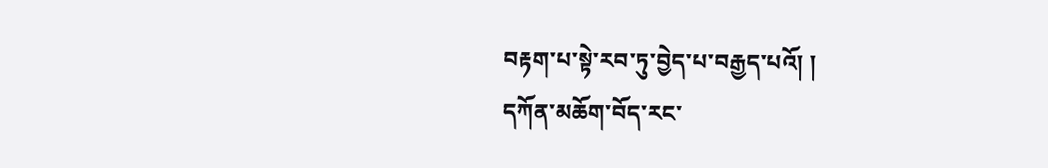བརྟག་པ་སྟེ་རབ་ཏུ་བྱེད་པ་བརྒྱད་པའོ། །
དཀོན་མཆོག་བོད་རང་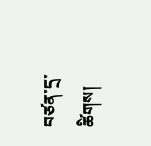བཙན་དྲ་ཚིགས།